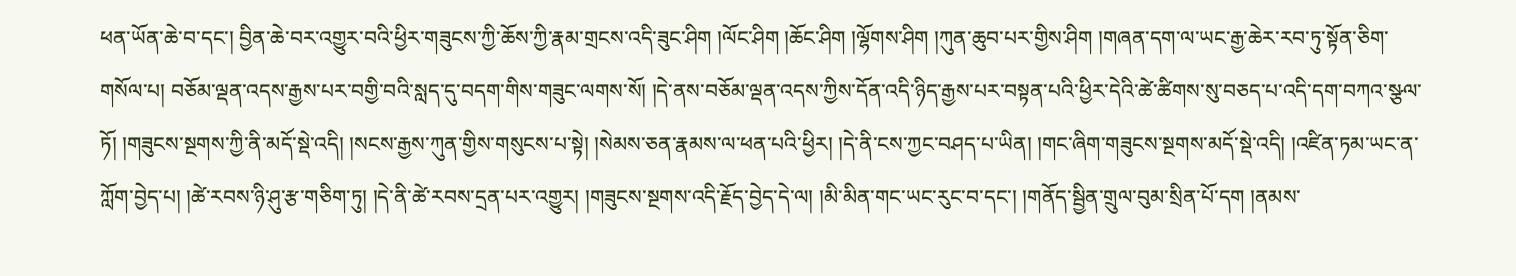ཕན་ཡོན་ཆེ་བ་དང་། བྱིན་ཆེ་བར་འགྱུར་བའི་ཕྱིར་གཟུངས་ཀྱི་ཆོས་ཀྱི་རྣམ་གྲངས་འདི་ཟུང་ཤིག །ལོང་ཤིག །ཆོང་ཤིག །ལྷོགས་ཤིག །ཀུན་ཆུབ་པར་གྱིས་ཤིག །གཞན་དག་ལ་ཡང་རྒྱ་ཆེར་རབ་ཏུ་སྟོན་ཅིག་གསོལ་པ། བཅོམ་ལྡན་འདས་རྒྱས་པར་བགྱི་བའི་སླད་དུ་བདག་གིས་གཟུང་ལགས་སོ། །དེ་ནས་བཅོམ་ལྡན་འདས་ཀྱིས་དོན་འདི་ཉིད་རྒྱས་པར་བསྟན་པའི་ཕྱིར་དེའི་ཚེ་ཚིགས་སུ་བཅད་པ་འདི་དག་བཀའ་སྩལ་ཏོ། །གཟུངས་སྔགས་ཀྱི་ནི་མདོ་སྡེ་འདི། །སངས་རྒྱས་ཀུན་གྱིས་གསུངས་པ་སྟེ། །སེམས་ཅན་རྣམས་ལ་ཕན་པའི་ཕྱིར། །དེ་ནི་ངས་ཀྱང་བཤད་པ་ཡིན། །གང་ཞིག་གཟུངས་སྔགས་མདོ་སྡེ་འདི། །འཛིན་ཏམ་ཡང་ན་ཀློག་བྱེད་པ། །ཚེ་རབས་ཉི་ཤུ་རྩ་གཅིག་ཏུ། །དེ་ནི་ཚེ་རབས་དྲན་པར་འགྱུར། །གཟུངས་སྔགས་འདི་རྗོད་བྱེད་དེ་ལ། །མི་མིན་གང་ཡང་རུང་བ་དང་། །གནོད་སྦྱིན་གྲུལ་བུམ་སྲིན་པོ་དག །ནམས་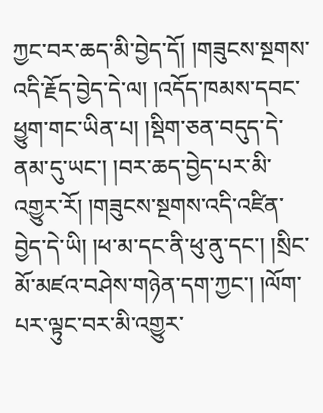ཀྱང་བར་ཆད་མི་བྱེད་དོ། །གཟུངས་སྔགས་འདི་རྗོད་བྱེད་དེ་ལ། །འདོད་ཁམས་དབང་ཕྱུག་གང་ཡིན་པ། །སྡིག་ཅན་བདུད་དེ་ནམ་དུ་ཡང་། །བར་ཆད་བྱེད་པར་མི་འགྱུར་རོ། །གཟུངས་སྔགས་འདི་འཛིན་བྱེད་དེ་ཡི། །ཕ་མ་དང་ནི་ཕུ་ནུ་དང་། །སྲིང་མོ་མཛའ་བཤེས་གཉེན་དག་ཀྱང་། །ལོག་པར་ལྟུང་བར་མི་འགྱུར་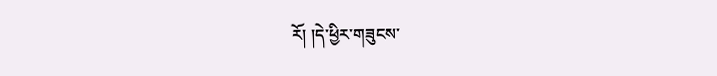རོ། །དེ་ཕྱིར་གཟུངས་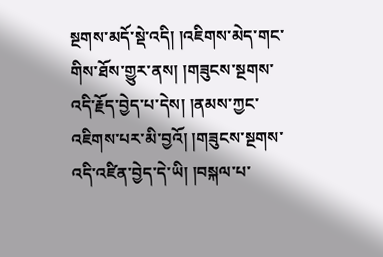སྔགས་མདོ་སྡེ་འདི། །འཇིགས་མེད་གང་གིས་ཐོས་གྱུར་ནས། །གཟུངས་སྔགས་འདི་རྗོད་བྱེད་པ་དེས། །ནམས་ཀྱང་འཇིགས་པར་མི་བྱའོ། །གཟུངས་སྔགས་འདི་འཛིན་བྱེད་དེ་ཡི། །བསྐལ་པ་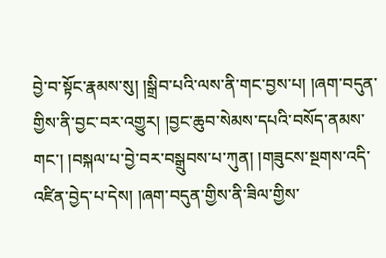བྱེ་བ་སྟོང་རྣམས་སུ། །སྒྲིབ་པའི་ལས་ནི་གང་བྱས་པ། །ཞག་བདུན་གྱིས་ནི་བྱང་བར་འགྱུར། །བྱང་ཆུབ་སེམས་དཔའི་བསོད་ནམས་གང་། །བསྐལ་པ་བྱེ་བར་བསྒྲུབས་པ་ཀུན། །གཟུངས་སྔགས་འདི་འཛིན་བྱེད་པ་དེས། །ཞག་བདུན་གྱིས་ནི་ཟིལ་གྱིས་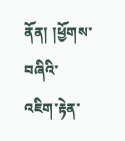ནོན། །ཕྱོགས་བཞིའི་འཇིག་རྟེན་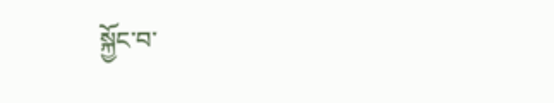སྐྱོང་བ་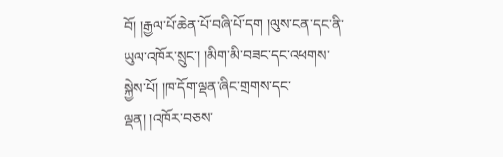བོ། །རྒྱལ་པོ་ཆེན་པོ་བཞི་པོ་དག །ལུས་ངན་དང་ནི་ཡུལ་འཁོར་སྲུང་། །མིག་མི་བཟང་དང་འཕགས་སྐྱེས་པོ། །ཁ་དོག་ལྡན་ཞིང་གྲགས་དང་ལྡན། །འཁོར་བཅས་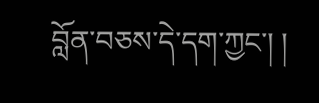བློན་བཅས་དེ་དག་ཀྱང་། །